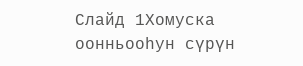Слайд 1Хомуска оонньооһун сүрүн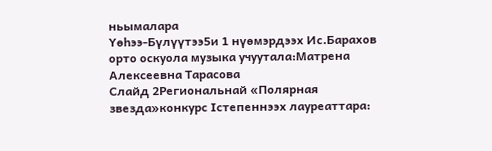ньымалара
Үөһээ-Бүлүүтээ5и 1 нүөмэрдээх Ис.Барахов орто оскуола музыка учуутала:Матрена
Алексеевна Тарасова
Слайд 2Региональнай «Полярная звезда»конкурс Iстепеннээх лауреаттара: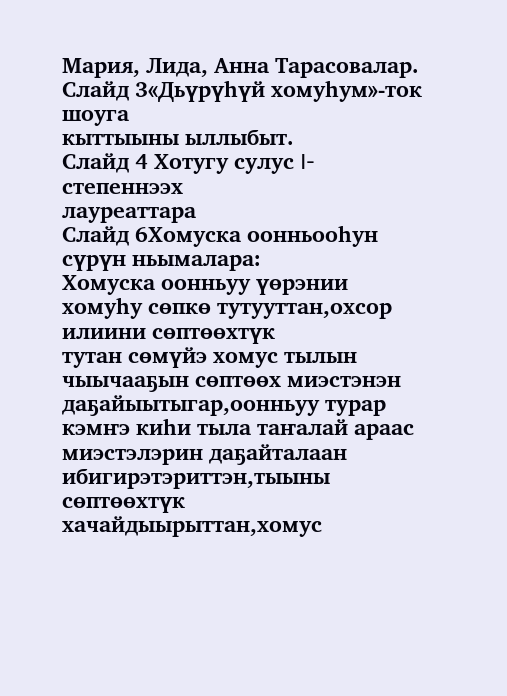Мария, Лида, Анна Тарасовалар.
Слайд 3«Дьүрүһүй хомуһум»-ток шоуга
кыттыыны ыллыбыт.
Слайд 4 Хотугу сулус I-степеннээх
лауреаттара
Слайд 6Хомуска оонньооһун сүрүн ньымалара:
Хомуска оонньуу үөрэнии хомуһу сөпкө тутууттан,охсор илиини сөптөөхтүк
тутан сөмүйэ хомус тылын чыычааҕын сөптөөх миэстэнэн даҕайыытыгар,оонньуу турар кэмҥэ киһи тыла таҥалай араас миэстэлэрин даҕайталаан ибигирэтэриттэн,тыыны сөптөөхтүк хачайдыырыттан,хомус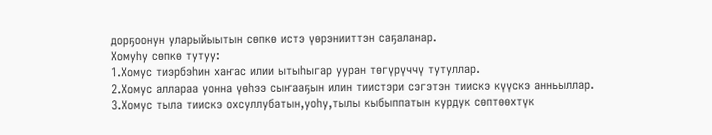дорҕоонун уларыйыытын сөпкө истэ үөрэнииттэн саҕаланар.
Хомуһу сөпкө тутуу:
1.Хомус тиэрбэһин хаҥас илии ытыһыгар ууран төгүрүччү тутуллар.
2.Хомус аллараа уонна үөһээ сыҥааҕын илин тиистэри сэгэтэн тиискэ күүскэ анньыллар.
3.Хомус тыла тиискэ охсуллубатын,уоһу,тылы кыбыппатын курдук сөптөөхтүк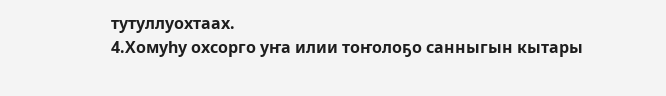тутуллуохтаах.
4.Хомуһу охсорго уҥа илии тоҥолоҕо санныгын кытары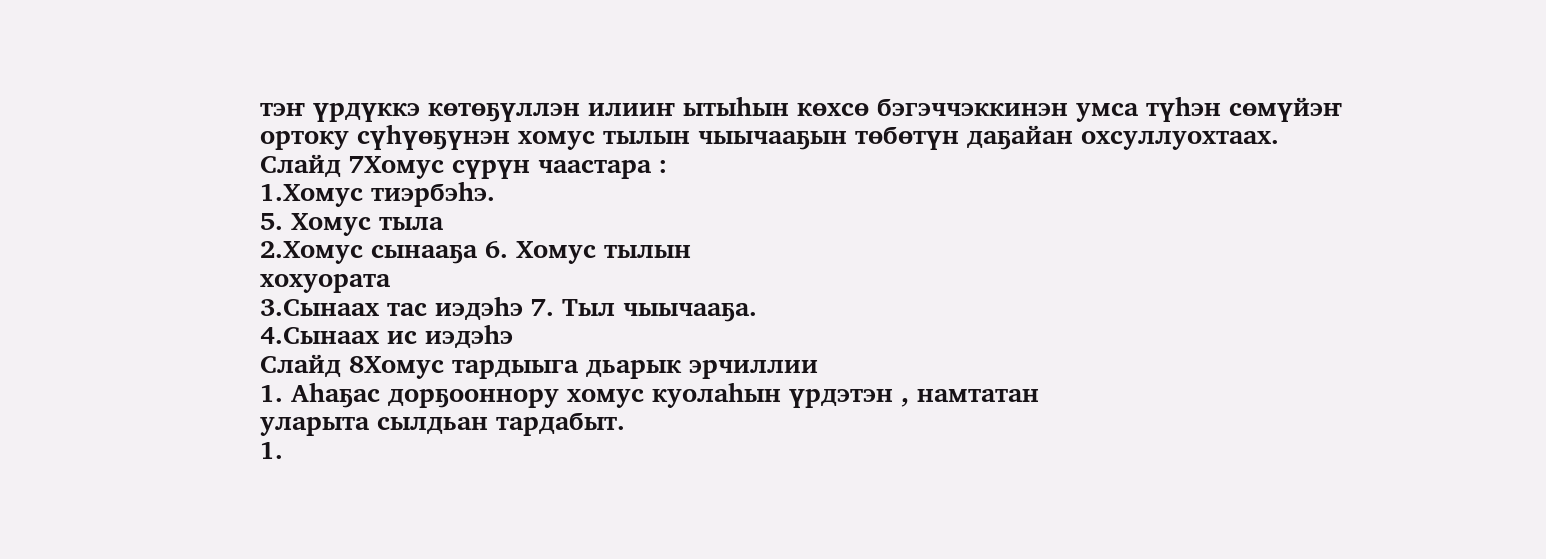тэҥ үрдүккэ көтөҕүллэн илииҥ ытыһын көхсө бэгэччэккинэн умса түһэн сөмүйэҥ ортоку сүһүөҕүнэн хомус тылын чыычааҕын төбөтүн даҕайан охсуллуохтаах.
Слайд 7Хомус сүрүн чаастара :
1.Хомус тиэрбэhэ.
5. Хомус тыла
2.Хомус сынааҕа 6. Хомус тылын
хохуората
3.Сынаах тас иэдэhэ 7. Тыл чыычааҕа.
4.Сынаах ис иэдэhэ
Слайд 8Хомус тардыыга дьарык эрчиллии
1. Аhаҕас дорҕооннору хомус куолаhын үрдэтэн , намтатан
уларыта сылдьан тардабыт.
1.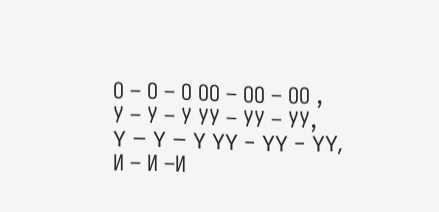О – О – О ОО – ОО – ОО ,
У – У – У УУ – УУ – УУ,
Y – Y – Y YY - YY - YY,
И – И –И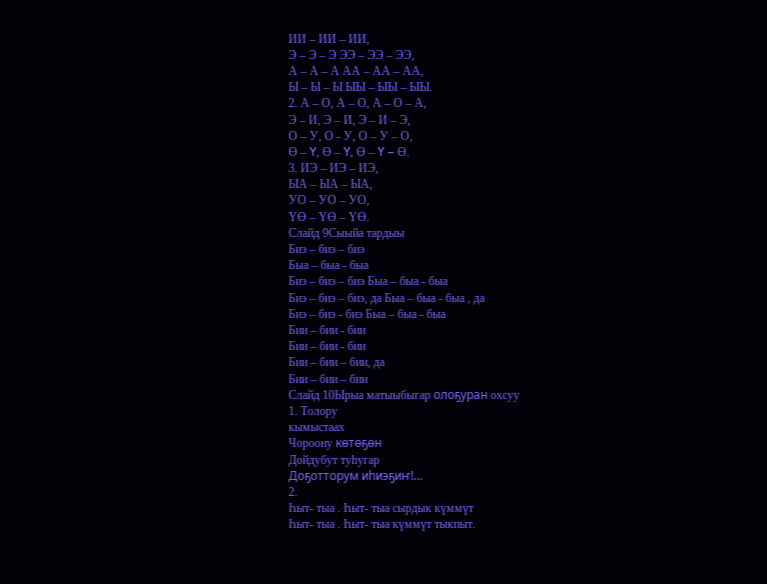ИИ – ИИ – ИИ,
Э – Э – Э ЭЭ – ЭЭ – ЭЭ,
А – А – А АА – АА – АА,
Ы – Ы – Ы ЫЫ – ЫЫ – ЫЫ.
2. А – О, А – О, А – О – А,
Э – И, Э – И, Э – И – Э,
О – У, О - У, О – У – О,
Ө – Y, Ө – Y, Ө – Y – Ө.
3. ИЭ – ИЭ – ИЭ,
ЫА – ЫА – ЫА,
УО – УО – УО,
YӨ – YӨ – YӨ.
Слайд 9Сыыйа тардыы
Биэ – биэ – биэ
Быа – быа - быа
Биэ – биэ – биэ Быа – быа - быа
Биэ – биэ – биэ, да Быа – быа - быа , да
Биэ – биэ - биэ Быа – быа - быа
Бии – бии - бии
Бии – бии - бии
Бии – бии – бии, да
Бии – бии – бии
Слайд 10Ырыа матыыбыгар олоҕуран охсуу
1. Толору
кымыстаах
Чороону көтөҕөн
Дойдубут туһугар
Доҕотторум иһиэҕиҥ!…
2.
Һыт- тыа . Һыт- тыа сырдык күммүт
Һыт- тыа . Һыт- тыа күммүт тыкпыт.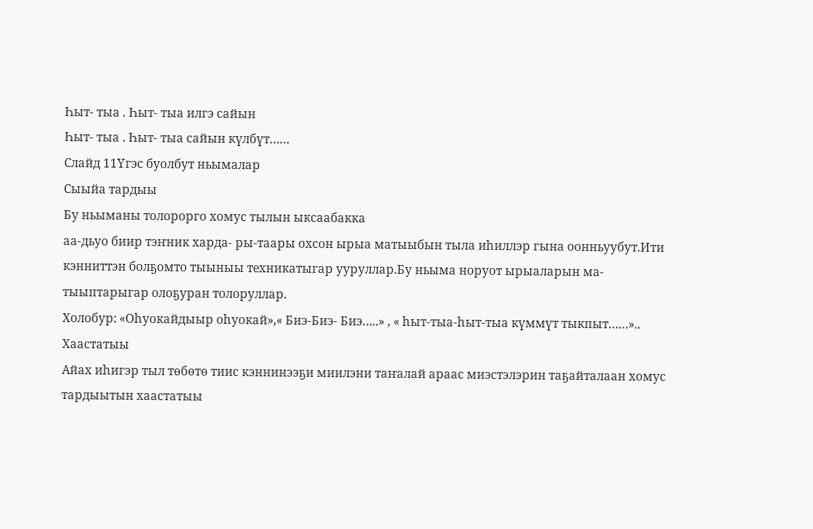Һыт- тыа . Һыт- тыа илгэ сайын
Һыт- тыа . Һыт- тыа сайын күлбүт……
Слайд 11Үгэс буолбут ньымалар
Сыыйа тардыы
Бу ньыманы толорорго хомус тылын ыксаабакка
аа-дьуо биир тэҥник харда- ры-таары охсон ырыа матыыбын тыла иһиллэр гына оонньуубут.Ити кэнниттэн болҕомто тыыныы техникатыгар ууруллар.Бу ньыма норуот ырыаларын ма-тыыптарыгар олоҕуран толоруллар.
Холобур: «Оһуокайдыыр оһуокай»,« Биэ-Биэ- Биэ…..» , « һыт-тыа-һыт-тыа күммүт тыкпыт……»..
Хаастатыы
Айах иһигэр тыл төбөтө тиис кэннинээҕи миилэни таҥалай араас миэстэлэрин таҕайталаан хомус тардыытын хаастатыы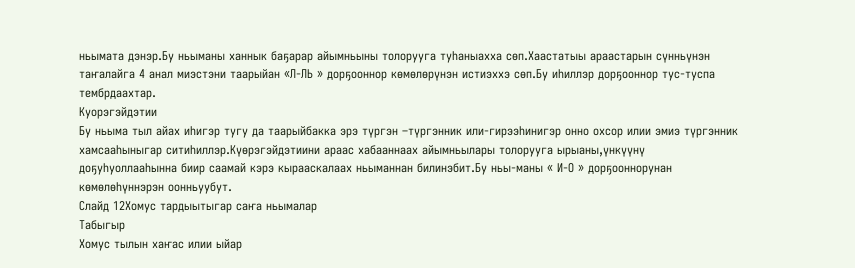ньымата дэнэр.Бу ньыманы ханнык баҕарар айымньыны толорууга туһаныахха сөп.Хаастатыы араастарын сүнньүнэн таҥалайга 4 анал миэстэни таарыйан «Л-ЛЬ » дорҕооннор көмөлөрүнэн истиэххэ сөп.Бу иһиллэр дорҕооннор тус-туспа тембрдаахтар.
Куорэгэйдэтии
Бу ньыма тыл айах иһигэр тугу да таарыйбакка эрэ түргэн –түргэнник или-гирээһинигэр онно охсор илии эмиэ түргэнник хамсааһыныгар ситиһиллэр.Күөрэгэйдэтиини араас хабааннаах айымньылары толорууга ырыаны,үнкүүнү доҕуһуоллааһынна биир саамай кэрэ кырааскалаах ньыманнан билинэбит.Бу ньы-маны « И-О » дорҕооннорунан көмөлөhүннэрэн оонньуубут.
Слайд 12Хомус тардыытыгар саҥа ньымалар
Табыгыр
Хомус тылын хаҥас илии ыйар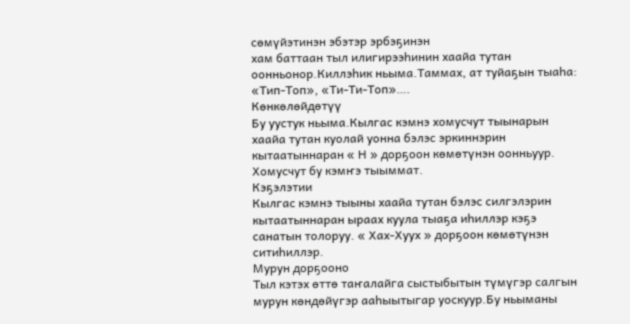сөмүйэтинэн эбэтэр эрбэҕинэн
хам баттаан тыл илигирээһинин хаайа тутан оонньонор.Киллэһик ньыма.Таммах, ат туйаҕын тыаһа: «Тип-Топ», «Ти-Ти-Топ»….
Көнкөлөйдөтүү
Бу уустук ньыма.Кылгас кэмнэ хомусчут тыынарын хаайа тутан куолай уонна бэлэс эркиннэрин кытаатыннаран « Н » дорҕоон көмөтүнэн оонньуур. Хомусчут бу кэмҥэ тыыммат.
Кэҕэлэтии
Кылгас кэмнэ тыыны хаайа тутан бэлэс силгэлэрин кытаатыннаран ыраах куула тыаҕа иһиллэр кэҕэ санатын толоруу. « Хах-Хуух » дорҕоон көмөтүнэн ситиһиллэр.
Мурун дорҕооно
Тыл кэтэх өттө таҥалайга сыстыбытын түмүгэр салгын мурун көндөйүгэр ааһыытыгар уоскуур.Бу ньыманы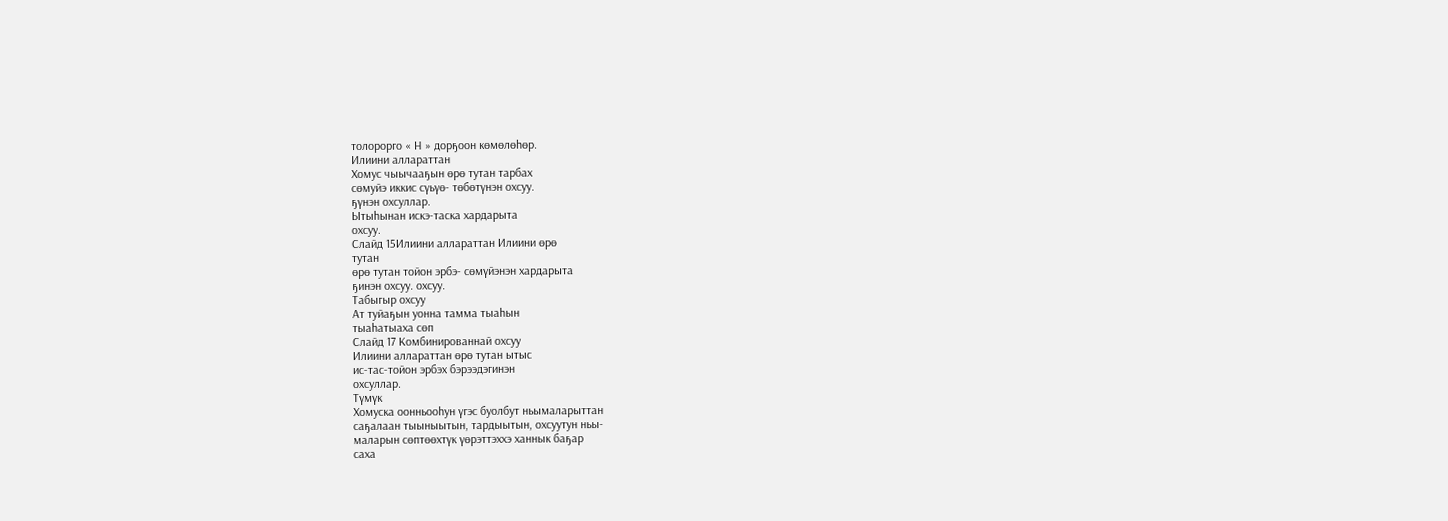толорорго « Н » дорҕоон көмөлөһөр.
Илиини аллараттан
Хомус чыычааҕын өрө тутан тарбах
сөмуйэ иккис сүьүө- төбөтүнэн охсуу.
ҕүнэн охсуллар.
Ытыһынан искэ-таска хардарыта
охсуу.
Слайд 15Илиини аллараттан Илиини өрө
тутан
өрө тутан тойон эрбэ- сөмүйэнэн хардарыта
ҕинэн охсуу. охсуу.
Табыгыр охсуу
Ат туйаҕын уонна тамма тыаһын
тыаһатыаха сөп
Слайд 17 Комбинированнай охсуу
Илиини аллараттан өрө тутан ытыс
ис-тас-тойон эрбэх бэрээдэгинэн
охсуллар.
Түмүк
Хомуска оонньооһун үгэс буолбут ньымаларыттан
саҕалаан тыыныытын, тардыытын, охсуутун ньы-
маларын сөптөөхтүк үөрэттэххэ ханнык баҕар
саха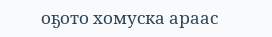оҕото хомуска араас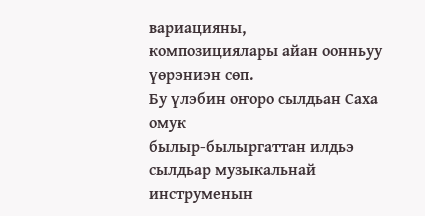вариацияны,
композициялары айан оонньуу үөрэниэн сөп.
Бу үлэбин оҥоро сылдьан Саха омук
былыр-былыргаттан илдьэ сылдьар музыкальнай
инструменын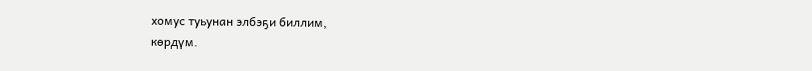хомус туьунан элбэҕи биллим,
көрдүм.